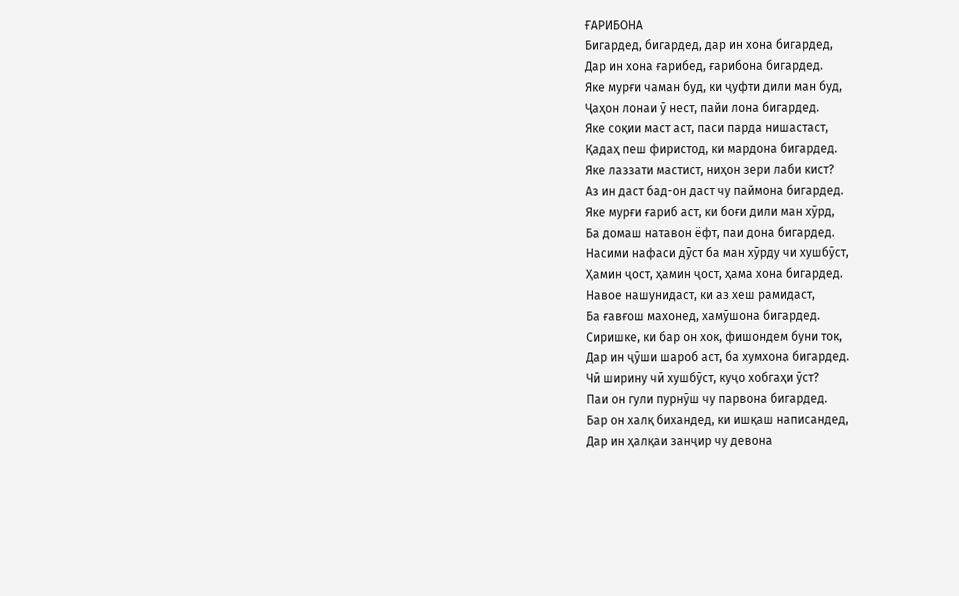ҒАРИБОНА
Бигардед, бигардед, дар ин хона бигардед,
Дар ин хона ғарибед, ғарибона бигардед.
Яке мурғи чаман буд, ки ҷуфти дили ман буд,
Ҷаҳон лонаи ӯ нест, пайи лона бигардед.
Яке соқии маст аст, паси парда нишастаст,
Қадаҳ пеш фиристод, ки мардона бигардед.
Яке лаззати мастист, ниҳон зери лаби кист?
Аз ин даст бад-он даст чу паймона бигардед.
Яке мурғи ғариб аст, ки боғи дили ман хӯрд,
Ба домаш натавон ёфт, паи дона бигардед.
Насими нафаси дӯст ба ман хӯрду чи хушбӯст,
Ҳамин ҷост, ҳамин ҷост, ҳама хона бигардед.
Навое нашунидаст, ки аз хеш рамидаст,
Ба ғавғош махонед, хамӯшона бигардед.
Сиришке, ки бар он хок, фишондем буни ток,
Дар ин ҷӯши шароб аст, ба хумхона бигардед.
Чӣ ширину чӣ хушбӯст, куҷо хобгаҳи ӯст?
Паи он гули пурнӯш чу парвона бигардед.
Бар он халқ бихандед, ки ишқаш написандед,
Дар ин ҳалқаи занҷир чу девона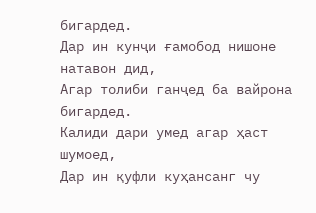бигардед.
Дар ин кунҷи ғамобод нишоне натавон дид,
Агар толиби ганҷед ба вайрона бигардед.
Калиди дари умед агар ҳаст шумоед,
Дар ин қуфли куҳансанг чу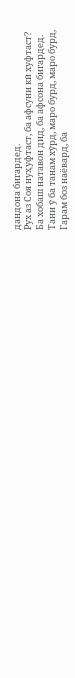дандона бигардед.
Рух аз Соя нуҳуфтаст, ба афсуни кӣ хуфтаст?
Ба хобаш натавон дид, ба афсона бигардед.
Тани ӯ ба танам хӯрд, маро бурд, маро бурд,
Гарам боз наёвард, ба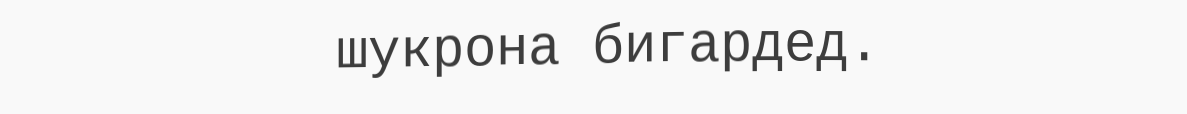шукрона бигардед.